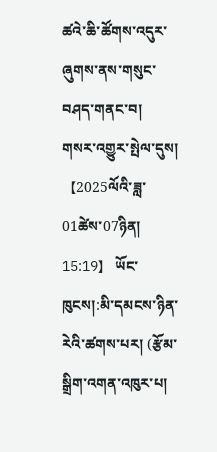ཚའེ་ཆི་ཚོགས་འདུར་ཞུགས་ནས་གསུང་བཤད་གནང་བ།
གསར་འགྱུར་སྤེལ་དུས། 【2025ལོའི་ཟླ་ 01ཚེས་07ཉིན། 15:19】 ཡོང་ཁུངས།:མི་དམངས་ཉིན་རེའི་ཚགས་པར། (རྩོམ་སྒྲིག་འགན་འཁུར་པ།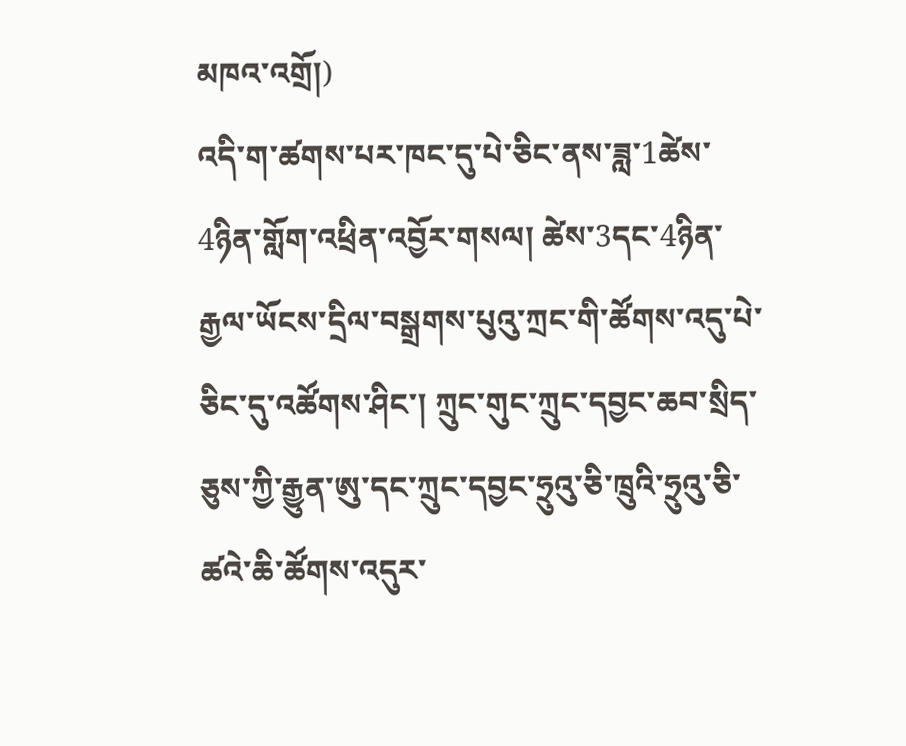མཁའ་འགྲོ།)
འདི་ག་ཚགས་པར་ཁང་དུ་པེ་ཅིང་ནས་ཟླ་1ཚེས་4ཉིན་གློག་འཕྲིན་འབྱོར་གསལ། ཚེས་3དང་4ཉིན་རྒྱལ་ཡོངས་དྲིལ་བསྒྲགས་པུའུ་ཀྲང་གི་ཚོགས་འདུ་པེ་ཅིང་དུ་འཚོགས་ཤིང་། ཀྲུང་གུང་ཀྲུང་དབྱང་ཆབ་སྲིད་ཅུས་ཀྱི་རྒྱུན་ཨུ་དང་ཀྲུང་དབྱང་ཧྲུའུ་ཅི་ཁྲུའི་ཧྲུའུ་ཅི་ཚའེ་ཆི་ཚོགས་འདུར་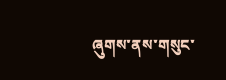ཞུགས་ནས་གསུང་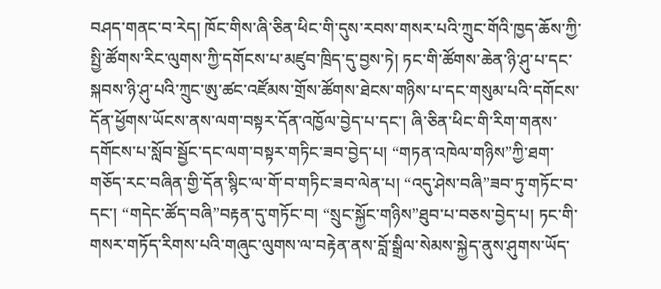བཤད་གནང་བ་རེད། ཁོང་གིས་ཞི་ཅིན་ཕིང་གི་དུས་རབས་གསར་པའི་ཀྲུང་གོའི་ཁྱད་ཆོས་ཀྱི་སྤྱི་ཚོགས་རིང་ལུགས་ཀྱི་དགོངས་པ་མཛུབ་ཁྲིད་དུ་བྱས་ཏེ། ཏང་གི་ཚོགས་ཆེན་ཉི་ཤུ་པ་དང་སྐབས་ཉི་ཤུ་པའི་ཀྲུང་ཨུ་ཚང་འཛོམས་གྲོས་ཚོགས་ཐེངས་གཉིས་པ་དང་གསུམ་པའི་དགོངས་དོན་ཕྱོགས་ཡོངས་ནས་ལག་བསྟར་དོན་འཁྱོལ་བྱེད་པ་དང་། ཞི་ཅིན་ཕིང་གི་རིག་གནས་དགོངས་པ་སློབ་སྦྱོང་དང་ལག་བསྟར་གཏིང་ཟབ་བྱེད་པ། “གཏན་འཁེལ་གཉིས”ཀྱི་ཐག་གཅོད་རང་བཞིན་གྱི་དོན་སྙིང་ལ་གོ་བ་གཏིང་ཟབ་ལེན་པ། “འདུ་ཤེས་བཞི”ཟབ་ཏུ་གཏོང་བ་དང་། “གདེང་ཚོད་བཞི”བརྟན་དུ་གཏོང་བ། “སྲུང་སྐྱོང་གཉིས”ཐུབ་པ་བཅས་བྱེད་པ། ཏང་གི་གསར་གཏོད་རིགས་པའི་གཞུང་ལུགས་ལ་བརྟེན་ནས་བློ་སྒྲིལ་སེམས་སྐྱེད་ནུས་ཤུགས་ཡོད་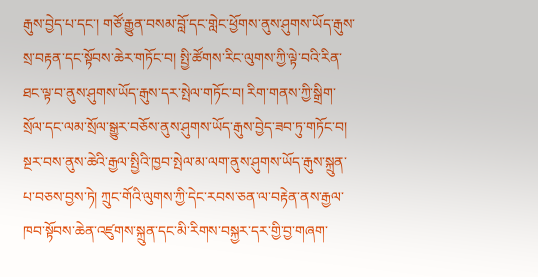རྒུས་བྱེད་པ་དང་། གཙོ་རྒྱུན་བསམ་བློ་དང་གླེང་ཕྱོགས་ནུས་ཤུགས་ཡོད་རྒུས་སྲ་བརྟན་དང་སྟོབས་ཆེར་གཏོང་བ། སྤྱི་ཚོགས་རིང་ལུགས་ཀྱི་ལྟེ་བའི་རིན་ཐང་ལྟ་བ་ནུས་ཤུགས་ཡོད་རྒུས་དར་སྤེལ་གཏོང་བ། རིག་གནས་ཀྱི་སྒྲིག་སྲོལ་དང་ལམ་སྲོལ་སྒྱུར་བཅོས་ནུས་ཤུགས་ཡོད་རྒུས་བྱེད་ཟབ་ཏུ་གཏོང་བ། སྔར་བས་ནུས་ཆེའི་རྒྱལ་སྤྱིའི་ཁྱབ་སྤེལ་མ་ལག་ནུས་ཤུགས་ཡོད་རྒུས་སྐྲུན་པ་བཅས་བྱས་ཏེ། ཀྲུང་གོའི་ལུགས་ཀྱི་དེང་རབས་ཅན་ལ་བརྟེན་ནས་རྒྱལ་ཁབ་སྟོབས་ཆེན་འཛུགས་སྐྲུན་དང་མི་རིགས་བསྐྱར་དར་གྱི་བྱ་གཞག་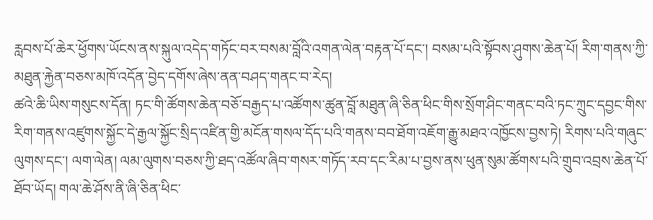རླབས་པོ་ཆེར་ཕྱོགས་ཡོངས་ནས་སྐུལ་འདེད་གཏོང་བར་བསམ་བློའི་འགན་ལེན་བརྟན་པོ་དང་། བསམ་པའི་སྟོབས་ཤུགས་ཆེན་པོ། རིག་གནས་ཀྱི་མཐུན་རྐྱེན་བཅས་མཁོ་འདོན་བྱེད་དགོས་ཞེས་ནན་བཤད་གནང་བ་རེད།
ཚའེ་ཆི་ཡིས་གསུངས་དོན། ཏང་གི་ཚོགས་ཆེན་བཅོ་བརྒྱད་པ་འཚོགས་ཚུན་བློ་མཐུན་ཞི་ཅིན་ཕིང་གིས་སྲོག་ཤིང་གནང་བའི་ཏང་ཀྲུང་དབྱང་གིས་རིག་གནས་འཛུགས་སྐྱོང་དེ་རྒྱལ་སྐྱོང་སྲིད་འཛིན་གྱི་མངོན་གསལ་དོད་པའི་གནས་བབ་ཐོག་འཇོག་རྒྱུ་མཐའ་འཁྱོངས་བྱས་ཏེ། རིགས་པའི་གཞུང་ལུགས་དང་། ལག་ལེན། ལམ་ལུགས་བཅས་ཀྱི་ཐད་འཚོལ་ཞིབ་གསར་གཏོད་རབ་དང་རིམ་པ་བྱས་ནས་ཕུན་སུམ་ཚོགས་པའི་གྲུབ་འབྲས་ཆེན་པོ་ཐོབ་ཡོད། གལ་ཆེ་ཤོས་ནི་ཞི་ཅིན་ཕིང་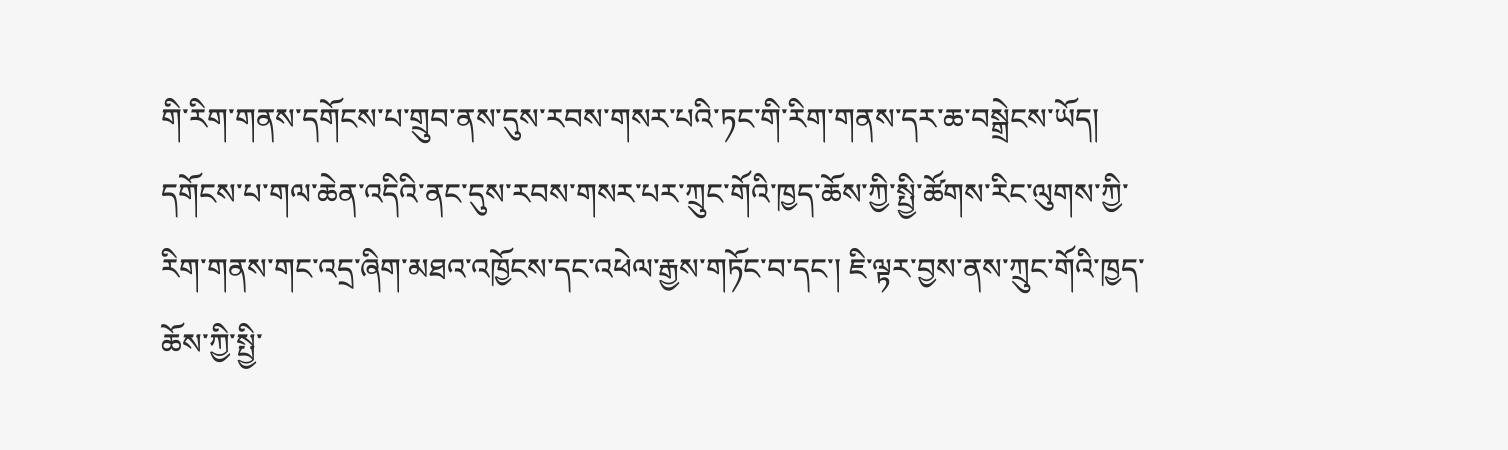གི་རིག་གནས་དགོངས་པ་གྲུབ་ནས་དུས་རབས་གསར་པའི་ཏང་གི་རིག་གནས་དར་ཆ་བསྒྲེངས་ཡོད། དགོངས་པ་གལ་ཆེན་འདིའི་ནང་དུས་རབས་གསར་པར་ཀྲུང་གོའི་ཁྱད་ཆོས་ཀྱི་སྤྱི་ཚོགས་རིང་ལུགས་ཀྱི་རིག་གནས་གང་འདྲ་ཞིག་མཐའ་འཁྱོངས་དང་འཕེལ་རྒྱས་གཏོང་བ་དང་། ཇི་ལྟར་བྱས་ནས་ཀྲུང་གོའི་ཁྱད་ཆོས་ཀྱི་སྤྱི་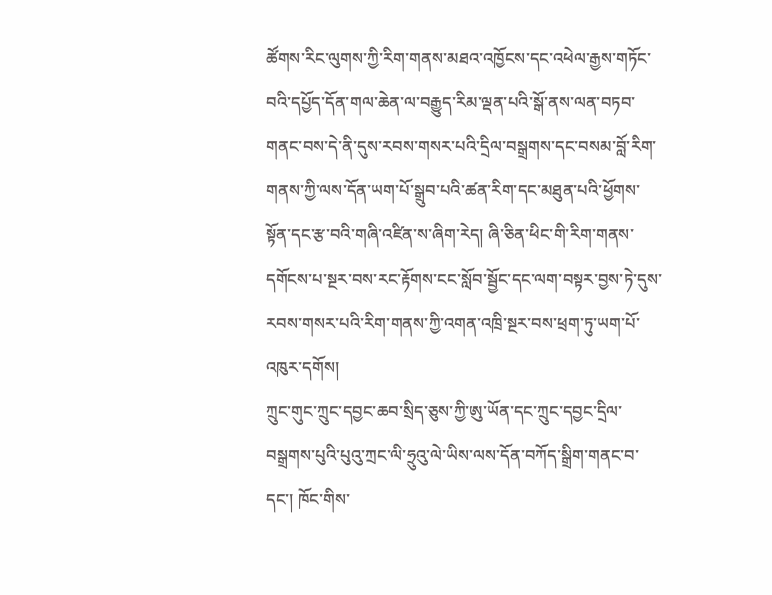ཚོགས་རིང་ལུགས་ཀྱི་རིག་གནས་མཐའ་འཁྱོངས་དང་འཕེལ་རྒྱས་གཏོང་བའི་དཔྱོད་དོན་གལ་ཆེན་ལ་བརྒྱུད་རིམ་ལྡན་པའི་སྒོ་ནས་ལན་བཏབ་གནང་བས་དེ་ནི་དུས་རབས་གསར་པའི་དྲིལ་བསྒྲགས་དང་བསམ་བློ་རིག་གནས་ཀྱི་ལས་དོན་ཡག་པོ་སྒྲུབ་པའི་ཚན་རིག་དང་མཐུན་པའི་ཕྱོགས་སྟོན་དང་རྩ་བའི་གཞི་འཛིན་ས་ཞིག་རེད། ཞི་ཅིན་ཕིང་གི་རིག་གནས་དགོངས་པ་སྔར་བས་རང་རྟོགས་ངང་སློབ་སྦྱོང་དང་ལག་བསྟར་བྱས་ཏེ་དུས་རབས་གསར་པའི་རིག་གནས་ཀྱི་འགན་འཁྲི་སྔར་བས་ཕྲག་ཏུ་ཡག་པོ་འཁུར་དགོས།
ཀྲུང་གུང་ཀྲུང་དབྱང་ཆབ་སྲིད་ཅུས་ཀྱི་ཨུ་ཡོན་དང་ཀྲུང་དབྱང་དྲིལ་བསྒྲགས་པུའི་པུའུ་ཀྲང་ལི་ཧྲུའུ་ལེ་ཡིས་ལས་དོན་བཀོད་སྒྲིག་གནང་བ་དང་། ཁོང་གིས་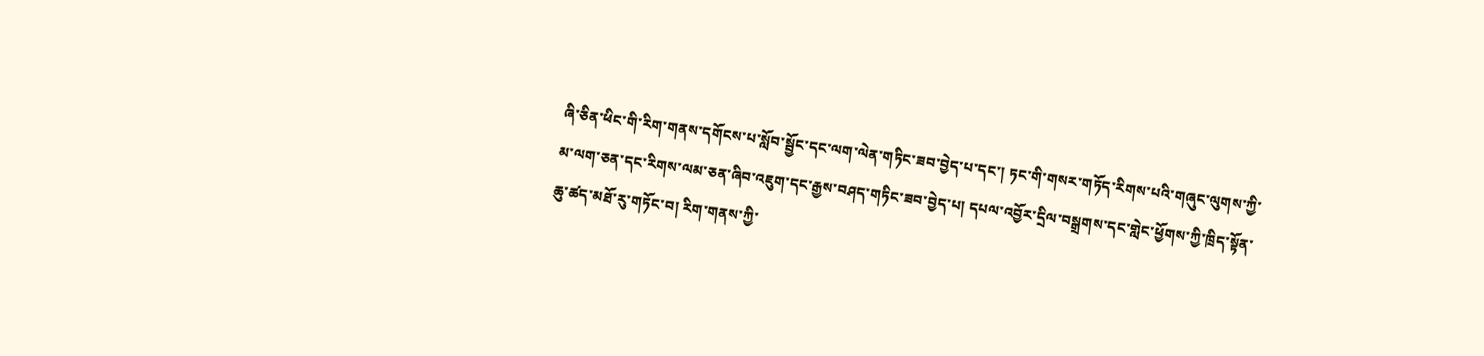ཞི་ཅིན་ཕིང་གི་རིག་གནས་དགོངས་པ་སློབ་སྦྱོང་དང་ལག་ལེན་གཏིང་ཟབ་བྱེད་པ་དང་། ཏང་གི་གསར་གཏོད་རིགས་པའི་གཞུང་ལུགས་ཀྱི་མ་ལག་ཅན་དང་རིགས་ལམ་ཅན་ཞིབ་འཇུག་དང་རྒྱས་བཤད་གཏིང་ཟབ་བྱེད་པ། དཔལ་འབྱོར་དྲིལ་བསྒྲགས་དང་གླེང་ཕྱོགས་ཀྱི་ཁྲིད་སྟོན་ཆུ་ཚད་མཐོ་རུ་གཏོང་བ། རིག་གནས་ཀྱི་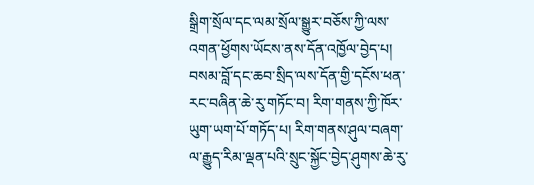སྒྲིག་སྲོལ་དང་ལམ་སྲོལ་སྒྱུར་བཅོས་ཀྱི་ལས་འགན་ཕྱོགས་ཡོངས་ནས་དོན་འཁྱོལ་བྱེད་པ། བསམ་བློ་དང་ཆབ་སྲིད་ལས་དོན་གྱི་དངོས་ཕན་རང་བཞིན་ཆེ་རུ་གཏོང་བ། རིག་གནས་ཀྱི་ཁོར་ཡུག་ཡག་པོ་གཏོད་པ། རིག་གནས་ཤུལ་བཞག་ལ་རྒྱུད་རིམ་ལྡན་པའི་སྲུང་སྐྱོང་བྱེད་ཤུགས་ཆེ་རུ་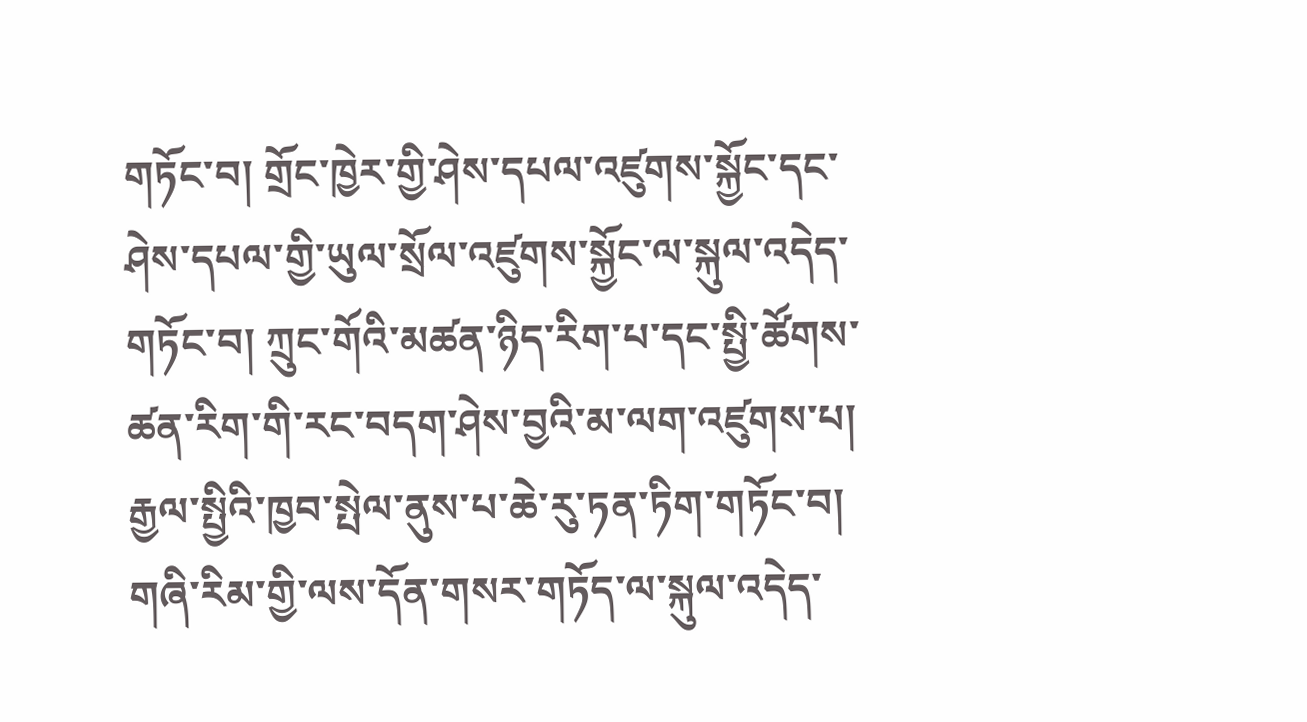གཏོང་བ། གྲོང་ཁྱེར་གྱི་ཤེས་དཔལ་འཛུགས་སྐྱོང་དང་ཤེས་དཔལ་གྱི་ཡུལ་སྲོལ་འཛུགས་སྐྱོང་ལ་སྐུལ་འདེད་གཏོང་བ། ཀྲུང་གོའི་མཚན་ཉིད་རིག་པ་དང་སྤྱི་ཚོགས་ཚན་རིག་གི་རང་བདག་ཤེས་བྱའི་མ་ལག་འཛུགས་པ། རྒྱལ་སྤྱིའི་ཁྱབ་སྤེལ་ནུས་པ་ཆེ་རུ་ཏན་ཏིག་གཏོང་བ། གཞི་རིམ་གྱི་ལས་དོན་གསར་གཏོད་ལ་སྐུལ་འདེད་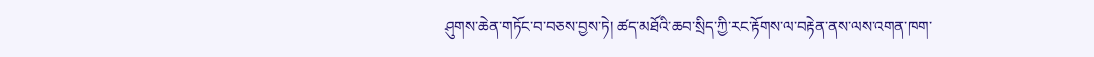ཤུགས་ཆེན་གཏོང་བ་བཅས་བྱས་ཏེ། ཚད་མཐོའི་ཆབ་སྲིད་ཀྱི་རང་རྟོགས་ལ་བརྟེན་ནས་ལས་འགན་ཁག་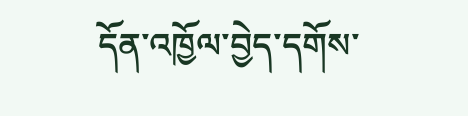དོན་འཁྱོལ་བྱེད་དགོས་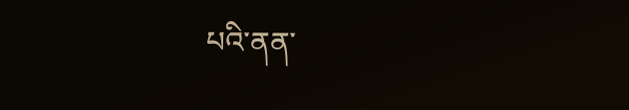པའི་ནན་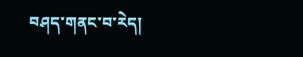བཤད་གནང་བ་རེད།